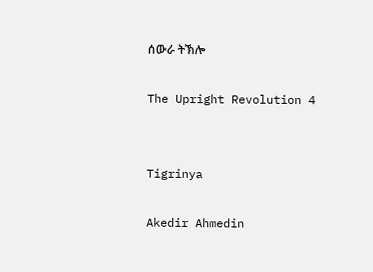ሰውራ ትኽሎ

The Upright Revolution 4


Tigrinya

Akedir Ahmedin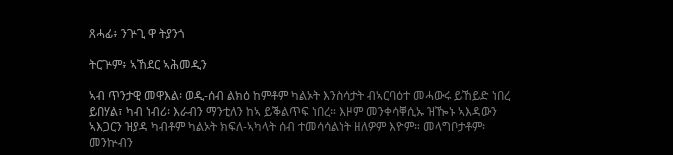ጸሓፊ፥ ንጕጊ ዋ ትያንጎ

ትርጕም፥ ኣኸደር ኣሕመዲን

ኣብ ጥንታዊ መዋእል፡ ወዲ-ሰብ ልክዕ ከምቶም ካልኦት እንስሳታት ብኣርባዕተ መሓውሩ ይኸይድ ነበረ ይበሃል፣ ካብ ነብሪ፡ እራብን ማንቲለን ከኣ ይቕልጥፍ ነበረ። እዞም መንቀሳቐሲኡ ዝዀኑ ኣእዳውን ኣእጋርን ዝያዳ ካብቶም ካልኦት ክፍለ-ኣካላት ሰብ ተመሳሳልነት ዘለዎም እዮም። መላግቦታቶም፡ መንኵብን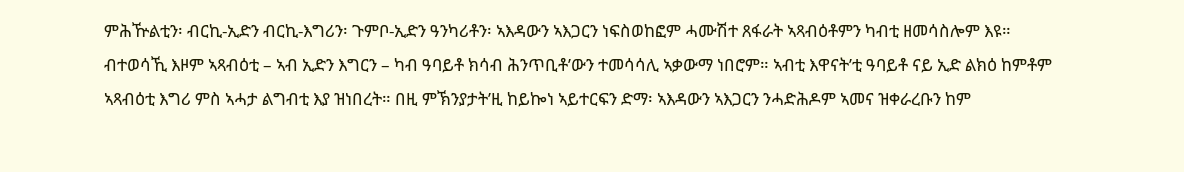ምሕዅልቲን፡ ብርኪ-ኢድን ብርኪ-እግሪን፡ ጉምቦ-ኢድን ዓንካሪቶን፡ ኣእዳውን ኣእጋርን ነፍስወከፎም ሓሙሽተ ጸፋራት ኣጻብዕቶምን ካብቲ ዘመሳስሎም እዩ። ብተወሳኺ እዞም ኣጻብዕቲ – ኣብ ኢድን እግርን – ካብ ዓባይቶ ክሳብ ሕንጥቢቶ’ውን ተመሳሳሊ ኣቃውማ ነበሮም። ኣብቲ እዋናት’ቲ ዓባይቶ ናይ ኢድ ልክዕ ከምቶም ኣጻብዕቲ እግሪ ምስ ኣሓታ ልግብቲ እያ ዝነበረት። በዚ ምኽንያታት’ዚ ከይኰነ ኣይተርፍን ድማ፡ ኣእዳውን ኣእጋርን ንሓድሕዶም ኣመና ዝቀራረቡን ከም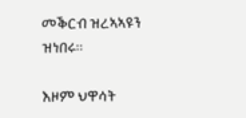መቕርብ ዝረኣኣዩን ዝነበሩ።

እዞም ህዋሳት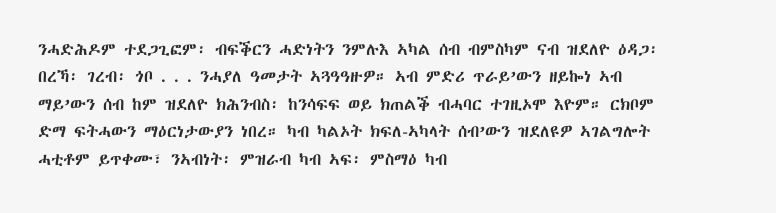ንሓድሕዶም ተደጋጊፎም፡ ብፍቕርን ሓድነትን ንምሉእ ኣካል ሰብ ብምስካም ናብ ዝደለዮ ዕዳጋ፡ በረኻ፡ ገረብ፡ ጎቦ . . . ንሓያለ ዓመታት ኣጓዓዓዙዎ። ኣብ ምድሪ ጥራይ’ውን ዘይኰነ ኣብ ማይ’ውን ሰብ ከም ዝደለዮ ክሕንብስ፡ ከንሳፍፍ ወይ ክጠልቕ ብሓባር ተገዚኦሞ እዮም። ርክቦም ድማ ፍትሓውን ማዕርነታውያን ነበረ። ካብ ካልኦት ክፍለ-ኣካላት ሰብ’ውን ዝደለዩዎ ኣገልግሎት ሓቲቶም ይጥቀሙ፣ ንኣብነት፡ ምዝራብ ካብ ኣፍ፡ ምስማዕ ካብ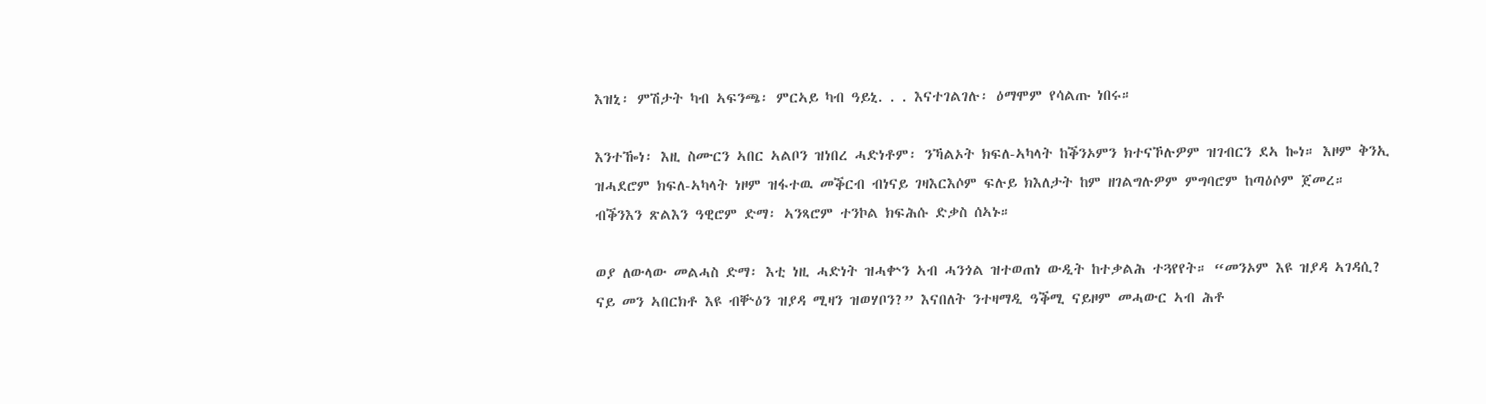እዝኒ፡ ምሽታት ካብ ኣፍንጫ፡ ምርኣይ ካብ ዓይኒ. . . እናተገልገሉ፡ ዕማሞም የሳልጡ ነበሩ።

እንተዀነ፡ እዚ ስሙርን ኣበር ኣልቦን ዝነበረ ሓድነቶም፡ ንኻልኦት ክፍለ-ኣካላት ከቕንኦምን ክተናኾሉዎም ዝገብርን ደኣ ኰነ። እዞም ቅንኢ ዝሓደሮም ክፍለ-ኣካላት ነዞም ዝፋተዉ መቕርብ ብነናይ ገዛእርእሶም ፍሉይ ክእለታት ከም ዘገልግሉዎም ምግባሮም ከጣዕሶም ጀመረ። ብቕንእን ጽልእን ዓዊሮም ድማ፡ ኣንጻሮም ተንኮል ክፍሕሱ ድቃስ ሰኣኑ።

ወያ ለውላው መልሓስ ድማ፡ እቲ ነዚ ሓድነት ዝሓቍን ኣብ ሓንጎል ዝተወጠነ ውዲት ከተቃልሕ ተጓየየት። “መንኦም እዩ ዝያዳ ኣገዳሲ? ናይ መን ኣበርክቶ እዩ ብቝዕን ዝያዳ ሚዛን ዝወሃቦን?” እናበለት ንተዛማዲ ዓቕሚ ናይዞም መሓውር ኣብ ሕቶ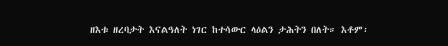ዘእቱ ዘረባታት እናልዓለት ነገር ከተሳውር ላዕልን ታሕትን በለት። እቶም፡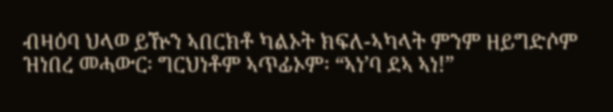ብዛዕባ ህላወ ይዅን ኣበርክቶ ካልኦት ክፍለ-ኣካላት ምንም ዘይግድሶም ዝነበረ መሓውር፡ ግርህነቶም ኣጥፊኦም፡ “ኣነ’ባ ደኣ ኣነ!”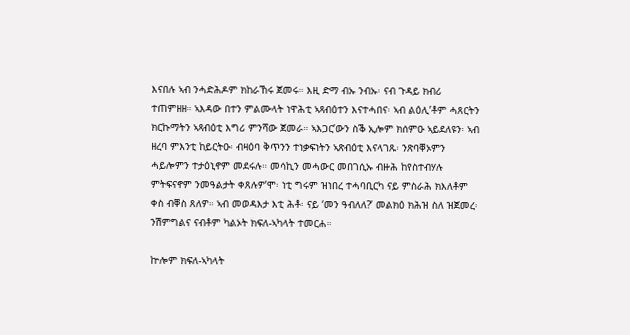እናበሉ ኣብ ንሓድሕዶም ክከራኸሩ ጀመሩ። እዚ ድማ ብኡ ንብኡ፡ ናብ ጉዳይ ክብሪ ተጠምዘዘ። ኣእዳው በተን ምልሙላት ነዋሕቲ ኣጻብዕተን እናተሓበና፡ ኣብ ልዕሊ’ቶም ሓጸርትን ክርኩማትን ኣጻብዕቲ እግሪ ምንሻው ጀመራ። ኣእጋር’ውን ስቕ ኢሎም ክሰምዑ ኣይደለዩን፡ ኣብ ዘረባ ምእንቲ ከይርትዑ፡ ብዛዕባ ቅጥንን ተነቃፍነትን ኣጽብዕቲ እናላገጹ፡ ንጽባቐኦምን ሓይሎምን ተታዕኒኖም መደሩሉ። መሳኪን መሓውር መበገሲኡ ብዙሕ ከየስተብሃሉ ምትፍናኖም ንመዓልታት ቀጸሉዎ’ሞ፡ ነቲ ግሩም ዝነበረ ተሓባቢርካ ናይ ምስራሕ ክእለቶም ቀስ ብቐስ ጸለዎ። ኣብ መወዳእታ እቲ ሕቶ፡ ናይ ‘መን ዓብለለ?’ መልክዕ ክሕዝ ስለ ዝጀመረ፡ ንሽምግልና ናብቶም ካልኦት ክፍለ-ኣካላት ተመርሐ።

ኵሎም ክፍለ-ኣካላት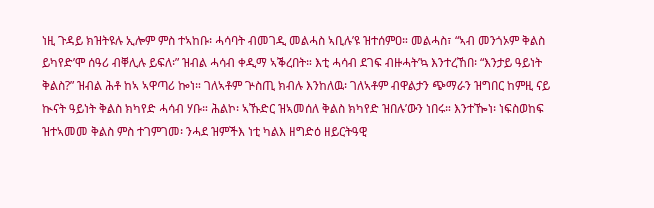ነዚ ጉዳይ ክዝትዩሉ ኢሎም ምስ ተኣከቡ፡ ሓሳባት ብመገዲ መልሓስ ኣቢሉ’ዩ ዝተሰምዐ። መልሓስ፣ “ኣብ መንጎኦም ቅልስ ይካየድ’ሞ ሰዓሪ ብቐሊሉ ይፍለ፡” ዝብል ሓሳብ ቀዲማ ኣቕረበት። እቲ ሓሳብ ደገፍ ብዙሓት’ኳ እንተረኸበ፡ “እንታይ ዓይነት ቅልስ?” ዝብል ሕቶ ከኣ ኣዋጣሪ ኰነ። ገለኣቶም ጕስጢ ክብሉ እንከለዉ፡ ገለኣቶም ብዋልታን ጭማራን ዝግበር ከምዚ ናይ ኲናት ዓይነት ቅልስ ክካየድ ሓሳብ ሃቡ። ሕልኮ፡ ኣኹድር ዝኣመሰለ ቅልስ ክካየድ ዝበሉ’ውን ነበሩ። እንተዀነ፡ ነፍስወከፍ ዝተኣመመ ቅልስ ምስ ተገምገመ፡ ንሓደ ዝምችእ ነቲ ካልእ ዘግድዕ ዘይርትዓዊ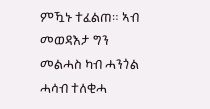ምዃኑ ተፈልጠ። ኣብ መወዳእታ ግን መልሓስ ካብ ሓንጎል ሓሳብ ተለቂሓ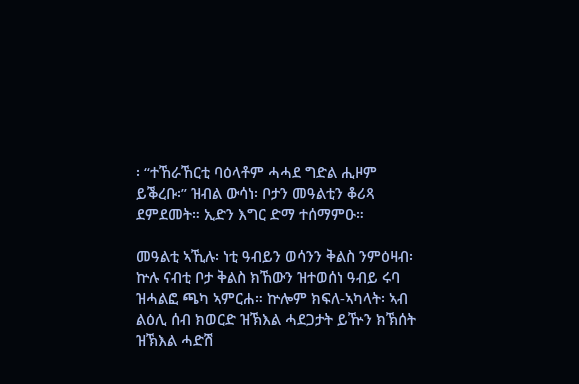፡ “ተኸራኸርቲ ባዕላቶም ሓሓደ ግድል ሒዞም ይቕረቡ፡” ዝብል ውሳነ፡ ቦታን መዓልቲን ቆሪጻ ደምደመት። ኢድን እግር ድማ ተሰማምዑ።

መዓልቲ ኣኺሉ፡ ነቲ ዓብይን ወሳንን ቅልስ ንምዕዛብ፡ ኵሉ ናብቲ ቦታ ቅልስ ክኸውን ዝተወሰነ ዓብይ ሩባ ዝሓልፎ ጫካ ኣምርሐ። ኵሎም ክፍለ-ኣካላት፡ ኣብ ልዕሊ ሰብ ክወርድ ዝኽእል ሓደጋታት ይዅን ክኽሰት ዝኽእል ሓድሽ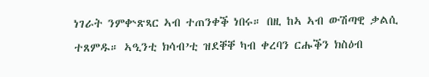ነገራት ንምቍጽጻር ኣብ ተጠንቀቕ ነበሩ። በዚ ከኣ ኣብ ውሽጣዊ ቃልሲ ተጸምዱ። ኣዒንቲ ክሳብ’ቲ ዝደቐቐ ካብ ቀረባን ርሑቕን ክስዕብ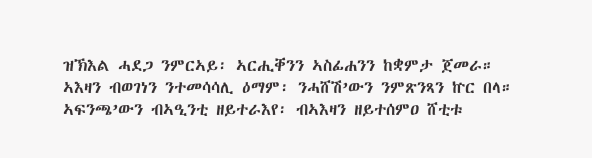ዝኽእል ሓደጋ ንምርኣይ፡ ኣርሒቐንን ኣስፊሐንን ከቋምታ ጀመራ። ኣእዛን ብወገነን ንተመሳሳሊ ዕማም፡ ንሓሸሽ’ውን ንምጽንጻን ኵር በላ። ኣፍንጫ’ውን ብኣዒንቲ ዘይተራእየ፡ ብኣእዛን ዘይተሰምዐ ሸቲቱ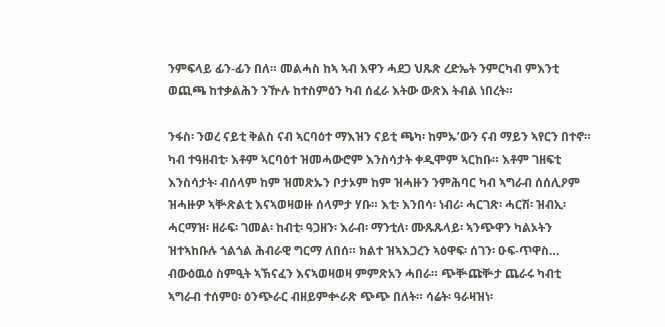ንምፍላይ ፊን-ፊን በለ። መልሓስ ከኣ ኣብ እዋን ሓደጋ ህጹጽ ረድኤት ንምርካብ ምእንቲ ወጪጫ ከተቃልሕን ንዅሉ ከተስምዕን ካብ ሰፈራ እትው ውጽእ ትብል ነበረት።

ንፋስ፡ ንወረ ናይቲ ቅልስ ናብ ኣርባዕተ ማእዝን ናይቲ ጫካ፡ ከምኡ’ውን ናብ ማይን ኣየርን በተኖ። ካብ ተዓዘብቲ፡ እቶም ኣርባዕተ ዝመሓውሮም እንስሳታት ቀዲሞም ኣርከቡ። እቶም ገዘፍቲ እንስሳታት፡ ብሰላም ከም ዝመጽኡን ቦታኦም ከም ዝሓዙን ንምሕባር ካብ ኣግራብ ሰሰሊዖም ዝሓዙዎ ኣቝጽልቲ እናኣወዛወዙ ሰላምታ ሃቡ። እቲ፡ እንበሳ፡ ነብሪ፡ ሓርገጽ፡ ሓርሽ፡ ዝብኢ፡ ሓርማዝ፡ ዘራፍ፡ ገመል፡ ከብቲ፡ ዓጋዘን፡ እራብ፡ ማንቲለ፡ ሙጹጹላይ፡ ኣንጭዋን ካልኦትን ዝተኣከቡሉ ጎልጎል ሕብራዊ ግርማ ለበሰ። ክልተ ዝኣእጋረን ኣዕዋፍ፡ ሰገን፡ ዑፍ-ጥዋስ… ብውዕዉዕ ስምዒት ኣኽናፈን እናኣወዛወዛ ምምጽአን ሓበራ። ጭቝጩቝታ ጨራሩ ካብቲ ኣግራብ ተሰምዐ፡ ዕንጭራር ብዘይምቍራጽ ጭጭ በለት። ሳሬት፡ ዓራዛዝነ፡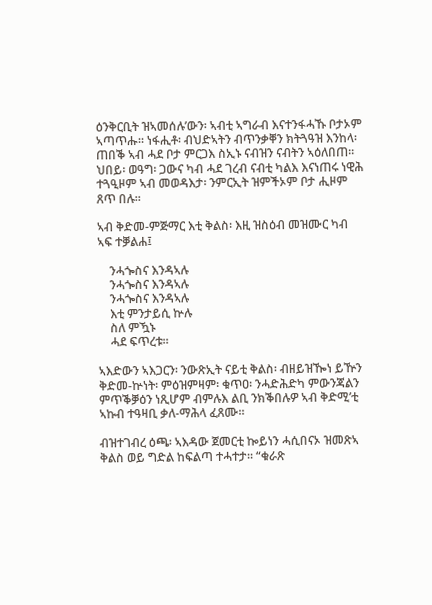ዕንቅርቢት ዝኣመሰሉ’ውን፡ ኣብቲ ኣግራብ እናተንፋሓኹ ቦታኦም ኣጣጥሑ። ነፋሒቶ፡ ብህድኣትን ብጥንቃቐን ክትጓዓዝ እንከላ፡ ጠበቕ ኣብ ሓደ ቦታ ምርጋእ ስኢኑ ናብዝን ናብትን ኣዕለበጠ። ህበይ፡ ወዓግ፡ ጋውና ካብ ሓደ ገረብ ናብቲ ካልእ እናነጠሩ ነዊሕ ተጓዒዞም ኣብ መወዳእታ፡ ንምርኢት ዝምችኦም ቦታ ሒዞም ጸጥ በሉ።

ኣብ ቅድመ-ምጅማር እቲ ቅልስ፡ እዚ ዝስዕብ መዝሙር ካብ ኣፍ ተቓልሐ፤

    ንሓጐስና እንዳኣሉ
    ንሓጐስና እንዳኣሉ
    ንሓጐስና እንዳኣሉ
    እቲ ምንታይሲ ኵሉ
    ስለ ምዃኑ
    ሓደ ፍጥረቱ።

ኣእድውን ኣእጋርን፡ ንውጽኢት ናይቲ ቅልስ፡ ብዘይዝዀነ ይዅን ቅድመ-ኵነት፡ ምዕዝምዛም፡ ቁጥዐ፡ ንሓድሕድካ ምውንጃልን ምጥቕቓዕን ነጺሆም ብምሉእ ልቢ ንክቕበሉዎ ኣብ ቅድሚ’ቲ ኣኩብ ተዓዛቢ ቃለ-ማሕላ ፈጸሙ።

ብዝተገብረ ዕጫ፡ ኣእዳው ጀመርቲ ኰይነን ሓሲበናኦ ዝመጽኣ ቅልስ ወይ ግድል ከፍልጣ ተሓተታ። “ቁራጽ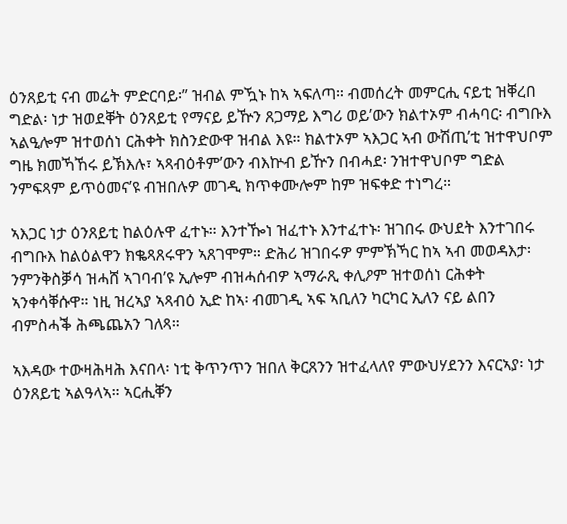ዕንጸይቲ ናብ መሬት ምድርባይ፡” ዝብል ምዃኑ ከኣ ኣፍለጣ። ብመሰረት መምርሒ ናይቲ ዝቐረበ ግድል፡ ነታ ዝወደቐት ዕንጸይቲ የማናይ ይዅን ጸጋማይ እግሪ ወይ’ውን ክልተኦም ብሓባር፡ ብግቡእ ኣልዒሎም ዝተወሰነ ርሕቀት ክስንድውዋ ዝብል እዩ። ክልተኦም ኣእጋር ኣብ ውሽጢ’ቲ ዝተዋህቦም ግዜ ክመኻኸሩ ይኽእሉ፣ ኣጻብዕቶም’ውን ብእኵብ ይዅን በብሓደ፡ ንዝተዋህቦም ግድል ንምፍጻም ይጥዕመና’ዩ ብዝበሉዎ መገዲ ክጥቀሙሎም ከም ዝፍቀድ ተነግረ።

ኣእጋር ነታ ዕንጸይቲ ከልዕሉዋ ፈተኑ። እንተዀነ ዝፈተኑ እንተፈተኑ፡ ዝገበሩ ውህደት እንተገበሩ ብግቡእ ከልዕልዋን ክቈጻጸሩዋን ኣጸገሞም። ድሕሪ ዝገበሩዎ ምምኽኻር ከኣ ኣብ መወዳእታ፡ ንምንቅስቓሳ ዝሓሸ ኣገባብ’ዩ ኢሎም ብዝሓሰብዎ ኣማራጺ ቀሊዖም ዝተወሰነ ርሕቀት ኣንቀሳቐሱዋ። ነዚ ዝረኣያ ኣጻብዕ ኢድ ከኣ፡ ብመገዲ ኣፍ ኣቢለን ካርካር ኢለን ናይ ልበን ብምስሓቕ ሕጫጨአን ገለጻ።

ኣእዳው ተውዛሕዛሕ እናበላ፡ ነቲ ቅጥንጥን ዝበለ ቅርጸንን ዝተፈላለየ ምውህሃደንን እናርኣያ፡ ነታ ዕንጸይቲ ኣልዓላኣ። ኣርሒቐን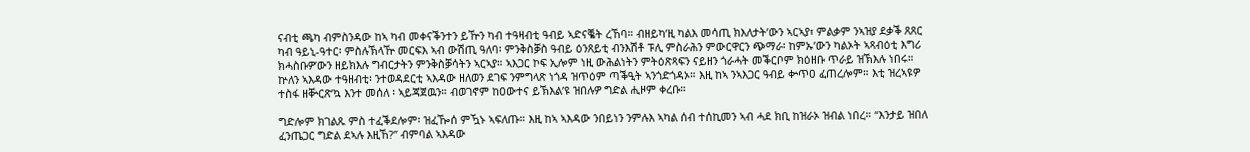ናብቲ ጫካ ብምስንዳው ከኣ ካብ መቀናቕንተን ይዅን ካብ ተዓዛብቲ ዓብይ ኣድናቘት ረኸባ። ብዘይካ’ዚ ካልእ መሳጢ ክእለታት’ውን ኣርኣያ፣ ምልቃም ንኣዝያ ደቃቕ ጸጸር ካብ ዓይኒ-ዓተር፡ ምስሉኽላዅ መርፍእ ኣብ ውሽጢ ዓለባ፡ ምንቅስቓስ ዓብይ ዕንጸይቲ ብንእሽቶ ፑሊ ምስራሕን ምውርዋርን ጭማራ፡ ከምኡ’ውን ካልኦት ኣጻብዕቲ እግሪ ክሓስቡዎ’ውን ዘይክእሉ ግብርታትን ምንቅስቓሳትን ኣርኣያ። ኣእጋር ኮፍ ኢሎም ነዚ ውሕልነትን ምትዕጽጻፍን ናይዘን ጎራሓት መቕርቦም ክዕዘቡ ጥራይ ዝኽእሉ ነበሩ። ኵለን ኣእዳው ተዓዘብቲ፡ ንተወዳደርቲ ኣእዳው ዘለወን ደገፍ ንምግላጽ ነጎዳ ዝጥዕም ጣቕዒት ኣንጎድጎዳኦ። እዚ ከኣ ንኣእጋር ዓብይ ቍጥዐ ፈጠረሎም። እቲ ዝረኣዩዎ ተስፋ ዘቝርጽ’ኳ እንተ መሰለ ፡ ኣይጃጀዉን። ብወገኖም ከዐውተና ይኽእል’ዩ ዝበሉዎ ግድል ሒዞም ቀረቡ።

ግድሎም ክገልጹ ምስ ተፈቕደሎም፡ ዝፈዀሰ ምዃኑ ኣፍለጡ። እዚ ከኣ ኣእዳው ንበይነን ንምሉእ ኣካል ሰብ ተሰኪመን ኣብ ሓደ ክቢ ከዝራኦ ዝብል ነበረ። “እንታይ ዝበለ ፈንጤጋር ግድል ደኣሉ እዚኸ?” ብምባል ኣእዳው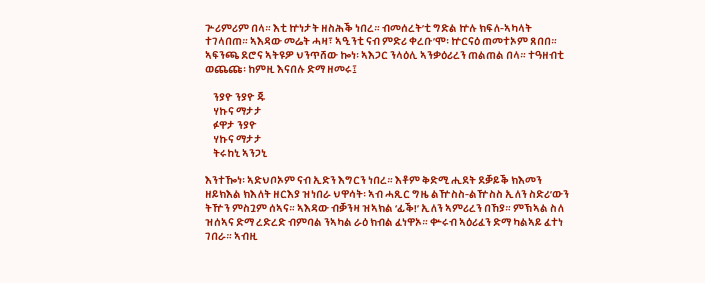ጕሪምሪም በላ። እቲ ኵነታት ዘስሕቕ ነበረ። ብመሰረት’ቲ ግድል ኵሉ ክፍለ-ኣካላት ተገላበጠ። ኣእዳው መሬት ሓዛ፣ ኣዒንቲ ናብ ምድሪ ቀረቡ’ሞ፡ ኵርናዕ ጠመተኦም ጸበበ። ኣፍንጫ ደሮና ኣትዩዎ ህንጥሸው ኰነ፡ ኣእጋር ንላዕሊ ኣንቃዕሪረን ጠልጠል በላ። ተዓዘብቲ ወጨጩ፡ ከምዚ እናበሉ ድማ ዘመሩ፤

    ንያዮ ንያዮ ጁ
    ሃኩና ማታታ
    ፉዋታ ንያዮ
    ሃኩና ማታታ
    ትሩከኒ ኣንጋኒ

እንተዀነ፡ ኣድህቦኦም ናብ ኢድን እግርን ነበረ። እቶም ቅድሚ ሒደት ደቓይቕ ክእመን ዘይክእል ክእለት ዘርእያ ዝነበራ ህዋሳት፡ ኣብ ሓጺር ግዜ ልዅስስ-ልዅስስ ኢለን ስድሪ’ውን ትዅን ምስጓም ሰኣና። ኣእዳው ብቓንዛ ዝኣክል ‘ፊቕ!’ ኢለን ኣምሪረን በኸያ። ምኽኣል ስለ ዝሰኣና ድማ ረድረድ ብምባል ንኣካል ራዕ ክብል ፈነዋኦ። ቍሩብ ኣዕሪፈን ድማ ካልኣይ ፈተነ ገበራ። ኣብዚ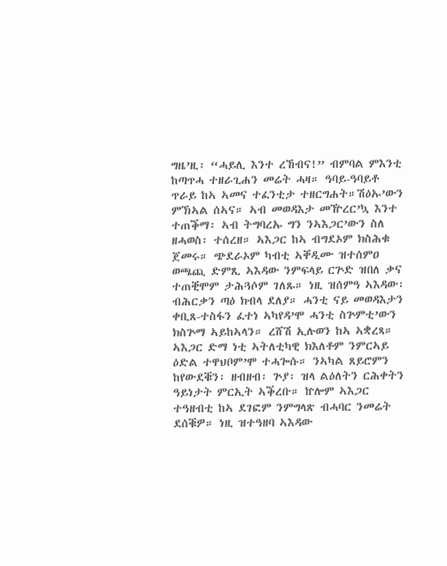ግዜ’ዚ፡ “ሓይሊ እንተ ረኸብና!” ብምባል ምእንቲ ከጣጥሓ ተዘራጊሐን መሬት ሓዛ። ዓባይ-ዓባይቶ ጥራይ ከኣ ኣመና ተፈንቲታ ተዘርግሐት።ሽዕኡ’ውን ምኽኣል ሰኣና። ኣብ መወዳእታ መዅረር’ኳ እንተ ተጠቕማ፡ ኣብ ትግባረኡ ግን ንኣእጋር’ውን ስለ ዘሓወስ፡ ተሰረዘ። ኣእጋር ከኣ ብግደኦም ክስሕቁ ጀመሩ። ጭደራኦም ካብቲ ኣቐዲሙ ዝተሰምዐ ወጫጪ ድምጺ ኣእዳው ንምፍላይ ርጕድ ዝበለ ቃና ተጠቒሞም ታሕጓሶም ገለጹ። ነዚ ዝሰምዓ ኣእዳው፡ ብሕርቃን ጣዕ ክብላ ደለያ። ሓንቲ ናይ መወዳእታን ቀቢጸ-ተስፋን ፈተነ ኣካየዳ’ሞ ሓንቲ ስጕምቲ’ውን ክስጕማ ኣይከኣላን። ረሸሽ ኢሉወን ከኣ ኣቋረጻ። ኣእጋር ድማ ነቲ ኣትለቲካዊ ክእለቶም ንምርኣይ ዕድል ተዋህቦም’ሞ ተሓጐሱ። ንኣካል ጸይሮምን ከየውደቑን፡ ዘብዘብ፡ ጕያ፡ ዝላ ልዕለትን ርሕቀትን ዓይነታት ምርኢት ኣቕረቡ። ኵሎም ኣእጋር ተዓዘብቲ ከኣ ደገፎም ንምግላጽ ብሓባር ንመሬት ደሰቑዎ። ነዚ ዝተዓዘባ ኣእዳው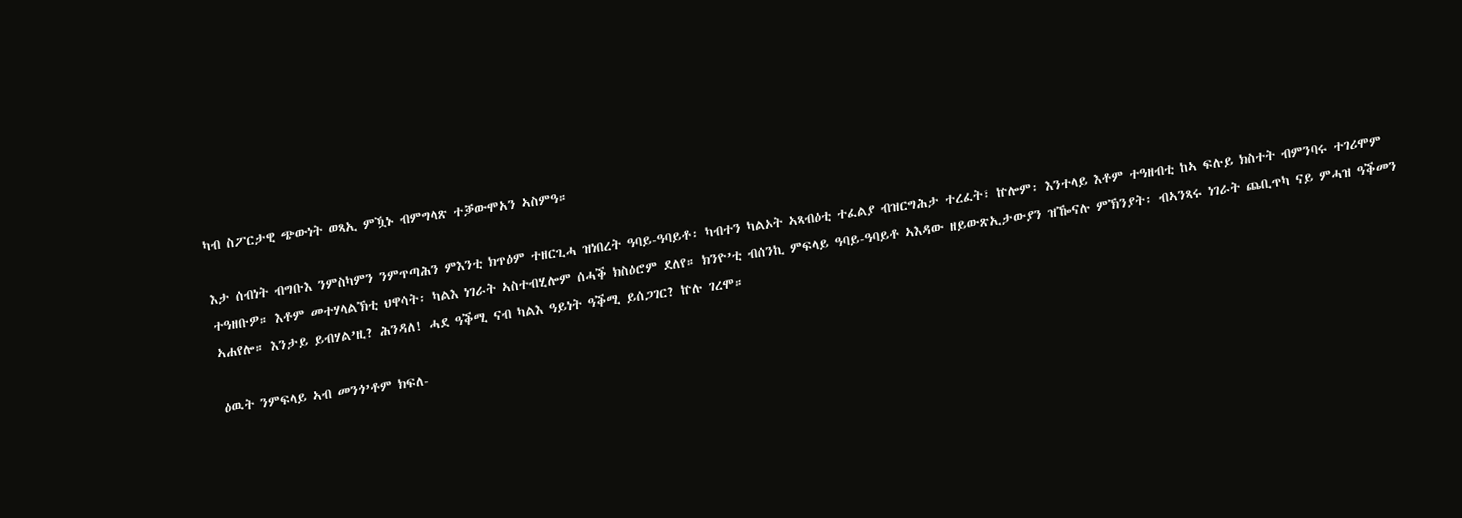ካብ ስፖርታዊ ጭውነት ወጻኢ ምዃኑ ብምግላጽ ተቓውሞአን ኣስምዓ።

እታ ሰብነት ብግቡእ ንምስካምን ንምጥጣሕን ምእንቲ ክጥዕም ተዘርጊሓ ዝነበረት ዓባይ-ዓባይቶ፡ ካብተን ካልኦት ኣጻብዕቲ ተፈልያ ብዝርግሕታ ተረፈት፣ ኵሎም፡ እንተላይ እቶም ተዓዘብቲ ከኣ ፍሉይ ክስተት ብምንባሩ ተገሪሞም ተዓዘቡዎ። እቶም መተሃላልኽቲ ህዋሳት፡ ካልእ ነገራት ኣስተብሂሎም ሰሓቕ ክስዕሮም ደለየ። ክንዮ’ቲ ብሰንኪ ምፍላይ ዓባይ-ዓባይቶ ኣእዳው ዘይውጽኢታውያን ዝዀናሉ ምኽንያት፡ ብኣንጻሩ ነገራት ጨቢጥካ ናይ ምሓዝ ዓቕመን ኣሐየሎ። እንታይ ይብሃል’ዚ? ሕንዳለ! ሓደ ዓቕሚ ናብ ካልእ ዓይነት ዓቕሚ ይሰጋገር? ኵሉ ገረሞ።

ዕዉት ንምፍላይ ኣብ መንጎ’ቶም ክፍለ-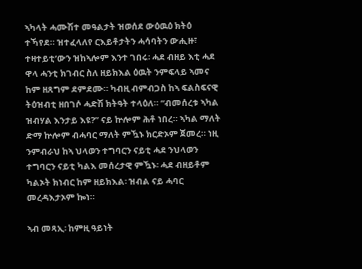ኣካላት ሓሙሽተ መዓልታት ዝወሰደ ውዕዉዕ ክትዕ ተኻየደ። ዝተፈላለየ ርእይቶታትን ሓሳባትን ውሒዙ፣ ተዛተይቲ’ውን ዝከኣሎም እንተ ገበሩ፡ ሓደ ብዘይ እቲ ሓደ ዋላ ሓንቲ ክገብር ስለ ዘይክእል ዕዉት ንምፍላይ ኣመና ከም ዘጸግም ደምደሙ። ካብዚ ብምብጋስ ከኣ ፍልስፍናዊ ትዕዝብቲ ዘበገሶ ሓድሽ ክትዓት ተላዕለ። “ብመሰረቱ ኣካል ዝብሃል እንታይ እዩ?” ናይ ኵሎም ሕቶ ነበረ። ኣካል ማለት ድማ ኵሎም ብሓባር ማለት ምዃኑ ክርድኦም ጀመረ። ነዚ ንምብራህ ከኣ ህላወን ተግባርን ናይቲ ሓደ ንህላወን ተግባርን ናይቲ ካልእ መሰረታዊ ምዃኑ፡ ሓደ ብዘይቶም ካልኦት ክነብር ከም ዘይክእል፡ ዝብል ናይ ሓባር መረዳእታኦም ኰነ።

ኣብ መጻኢ፡ ከምዚ ዓይነት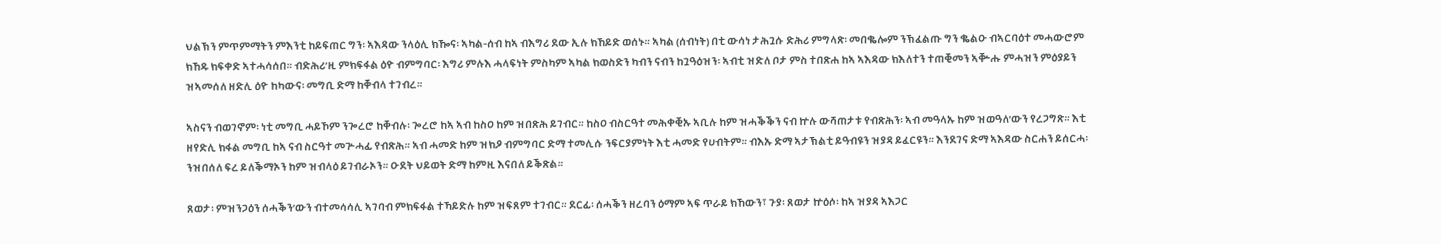ህልኽን ምጥምማትን ምእንቲ ከይፍጠር ግን፡ ኣእዳው ንላዕሊ ክዀና፡ ኣካል-ሰብ ከኣ ብእግሪ ደው ኢሉ ክኸይድ ወሰኑ። ኣካል (ሰብነት) በቲ ውሳነ ታሕጓሱ ድሕሪ ምግላጽ፡ መበቈሎም ንኽፈልጡ ግን ቈልዑ ብኣርባዕተ መሓውሮም ክኸዱ ክፍቀድ ኣተሓሳሰበ። ብድሕሪ’ዚ ምክፍፋል ዕዮ ብምግባር፡ እግሪ ምሉእ ሓላፍነት ምስካም ኣካል ክወስድን ካብን ናብን ከጓዓዕዝን፡ ኣብቲ ዝድለ ቦታ ምስ ተበጽሐ ከኣ ኣእዳው ክእለተን ተጠቒመን ኣቝሑ ምሓዝን ምዕያይን ዝኣመሰለ ዘድሊ ዕዮ ከካውና፡ መግቢ ድማ ከቐብላ ተገብረ።

ኣስናን ብወገኖም፡ ነቲ መግቢ ሓይኾም ንጐረሮ ከቐብሉ፡ ጐረሮ ከኣ ኣብ ከስዐ ከም ዝበጽሕ ይገብር። ከስዐ ብስርዓተ መሕቀቒኡ ኣቢሉ ከም ዝሓቕቕን ናብ ኵሉ ውሻጠታቱ የብጽሕን፡ ኣብ መዓላኡ ከም ዝወዓለ’ውን የረጋግጽ። እቲ ዘየድሊ ክፋል መግቢ ከኣ ናብ ስርዓተ መጕሓፊ የብጽሕ። ኣብ ሓመድ ከም ዝክዖ ብምግባር ድማ ተመሊሱ ንፍርያምነት እቲ ሓመድ የሀብትም። ብእኡ ድማ ኣታኽልቲ ይዓብዩን ዝያዳ ይፈርዩን። እንደገና ድማ ኣእዳው ስርሐን ይሰርሓ፡ ንዝበሰለ ፍረ ይለቕማኦን ከም ዝብላዕ ይገብራኦን። ዑደት ህይወት ድማ ከምዚ እናበለ ይቕጽል።

ጸወታ፡ ምዝንጋዕን ሰሓቕን’ውን ብተመሳሳሊ ኣገባብ ምክፍፋል ተኻይድሉ ከም ዝፍጸም ተገብር። ደርፊ፡ ሰሓቕን ዘረባን ዕማም ኣፍ ጥራይ ክኸውን፣ ጉያ፡ ጸወታ ኵዕሶ፡ ከኣ ዝያዳ ኣእጋር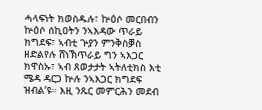ሓላፍነት ክወስዱሉ፣ ኵዕሶ መርበብን ኵዕሶ ሰኪዐትን ንኣእዳው ጥራይ ክግደፍ፣ ኣብቲ ጕያን ምንቅስቓስ ዘድልየሉ ሸነኽጥራይ ግን ኣእጋር ክዋስኡ፣ ኣብ ጸወታታት ኣትለቲክስ እቲ ሜዳ ዳርጋ ኵሉ ንኣእጋር ክግደፍ ዝብል’ዩ። እዚ ንጹር መምርሕን መደብ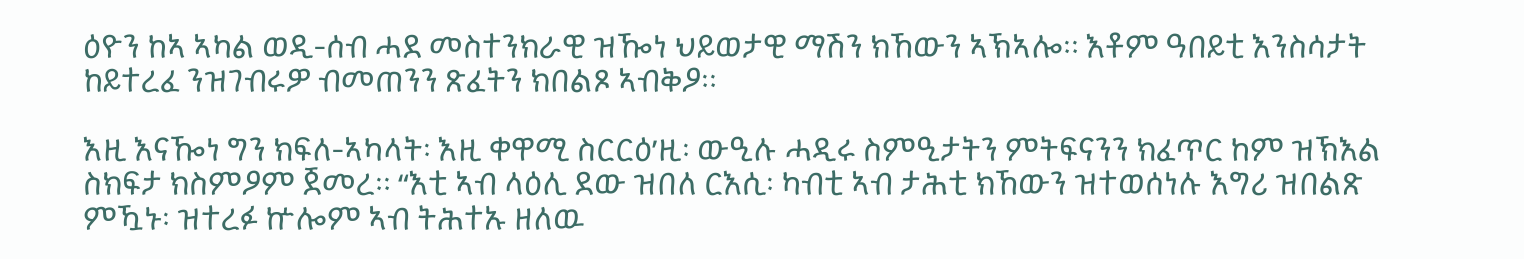ዕዮን ከኣ ኣካል ወዲ-ሰብ ሓደ መስተንክራዊ ዝዀነ ህይወታዊ ማሽን ክኸውን ኣኽኣሎ። እቶም ዓበይቲ እንስሳታት ከይተረፈ ንዝገብሩዎ ብመጠንን ጽፈትን ክበልጾ ኣብቅዖ።

እዚ እናዀነ ግን ክፍለ-ኣካላት፡ እዚ ቀዋሚ ስርርዕ’ዚ፡ ውዒሉ ሓዲሩ ስምዒታትን ምትፍናንን ክፈጥር ከም ዝኽእል ስክፍታ ክስምዖም ጀመረ። “እቲ ኣብ ላዕሊ ደው ዝበለ ርእሲ፡ ካብቲ ኣብ ታሕቲ ክኸውን ዝተወሰነሉ እግሪ ዝበልጽ ምዃኑ፡ ዝተረፉ ኵሎም ኣብ ትሕተኡ ዘለዉ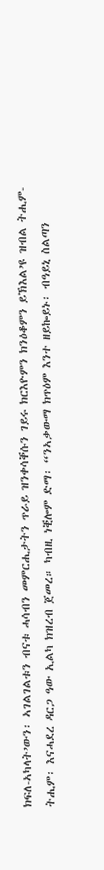ክፍለ-ኣካላት’ውን፡ ኣገልገልቱን ብናቱ ሓሳብን መምርሒታትን ጥራይ ዝንቀሳቐሱን ገይሩ ክርእዮምን ክንዕቆምን ይኽእል’ዩ ዝብል ትሒም-ትሒም፡ እናሓደረ ዳርጋ ዓው ኢልካ ክዝረብ ጀመረ። ካብዚ ነቒሎም ድማ፡ “ንኣቃውማ ክጥዕም እንተ ዘይኰይኑ፡ ብዓይኒ ስልጣን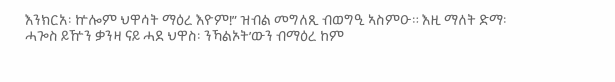እንክርአ፡ ኵሎም ህዋሳት ማዕረ እዮም!” ዝብል መግለጺ ብወግዒ ኣስምዑ። እዚ ማለት ድማ፡ ሓጐስ ይዅን ቃንዛ ናይ ሓደ ህዋስ፡ ንኻልኦት’ውን ብማዕረ ከም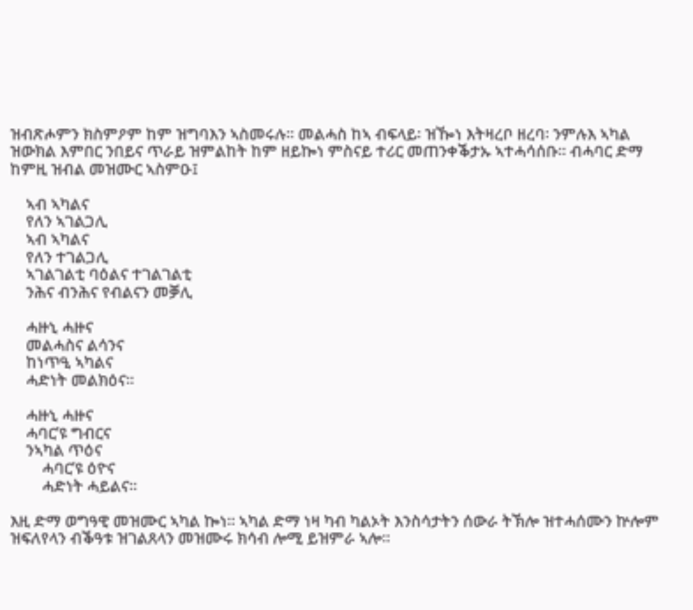ዝብጽሖምን ክስምዖም ከም ዝግባእን ኣስመሩሉ። መልሓስ ከኣ ብፍላይ፡ ዝዀነ እትዛረቦ ዘረባ፡ ንምሉእ ኣካል ዝውክል እምበር ንበይና ጥራይ ዝምልከት ከም ዘይኰነ ምስናይ ተሪር መጠንቀቕታኡ ኣተሓሳሰቡ። ብሓባር ድማ ከምዚ ዝብል መዝሙር ኣስምዑ፤

    ኣብ ኣካልና
    የለን ኣገልጋሊ
    ኣብ ኣካልና
    የለን ተገልጋሊ
    ኣገልገልቲ ባዕልና ተገልገልቲ
    ንሕና ብንሕና የብልናን መቓሊ

    ሓዙኒ ሓዙና
    መልሓስና ልሳንና
    ከነጥዒ ኣካልና
    ሓድነት መልክዕና።

    ሓዙኒ ሓዙና
    ሓባር’ዩ ግብርና
    ንኣካል ጥዕና
        ሓባር’ዩ ዕዮና
        ሓድነት ሓይልና።

እዚ ድማ ወግዓዊ መዝሙር ኣካል ኰነ። ኣካል ድማ ነዛ ካብ ካልኦት እንስሳታትን ሰውራ ትኽሎ ዝተሓሰሙን ኵሎም ዝፍለየላን ብቕዓቱ ዝገልጸላን መዝሙሩ ክሳብ ሎሚ ይዝምራ ኣሎ።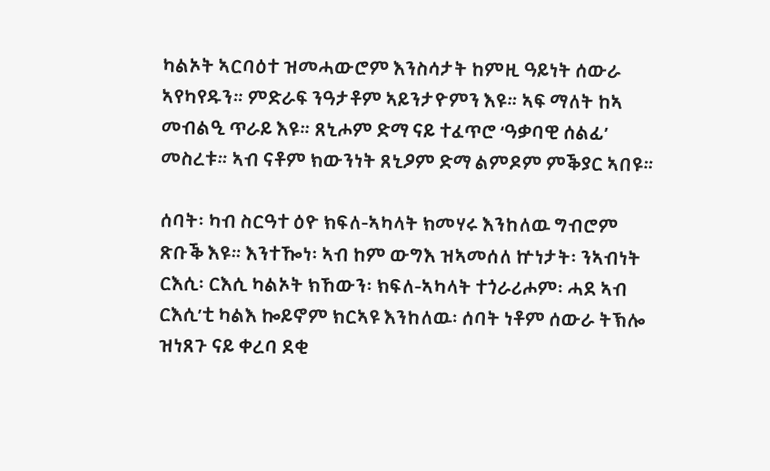ካልኦት ኣርባዕተ ዝመሓውሮም እንስሳታት ከምዚ ዓይነት ሰውራ ኣየካየዱን። ምድራፍ ንዓታቶም ኣይንታዮምን እዩ። ኣፍ ማለት ከኣ መብልዒ ጥራይ እዩ። ጸኒሖም ድማ ናይ ተፈጥሮ ‘ዓቃባዊ ሰልፊ’ መስረቱ። ኣብ ናቶም ክውንነት ጸኒዖም ድማ ልምዶም ምቕያር ኣበዩ።

ሰባት፡ ካብ ስርዓተ ዕዮ ክፍለ-ኣካላት ክመሃሩ እንከለዉ ግብሮም ጽቡቕ እዩ። እንተዀነ፡ ኣብ ከም ውግእ ዝኣመሰለ ኵነታት፡ ንኣብነት ርእሲ፡ ርእሲ ካልኦት ክኸውን፡ ክፍለ-ኣካላት ተጎራሪሖም፡ ሓደ ኣብ ርእሲ’ቲ ካልእ ኰይኖም ክርኣዩ እንከለዉ፡ ሰባት ነቶም ሰውራ ትኽሎ ዝነጸጉ ናይ ቀረባ ደቂ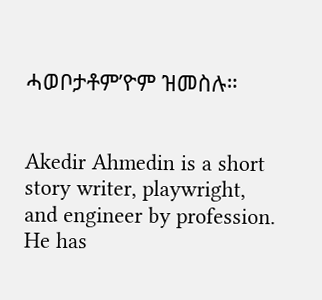ሓወቦታቶም’ዮም ዝመስሉ።


Akedir Ahmedin is a short story writer, playwright, and engineer by profession. He has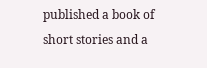published a book of short stories and a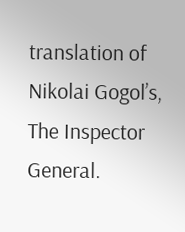translation of Nikolai Gogol’s, The Inspector General.